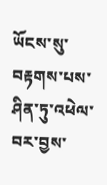ཡོངས་སུ་བརྟགས་པས་ཤིན་ཏུ་འཕེལ་བར་བྱས་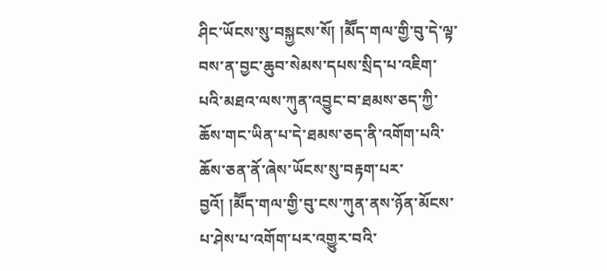ཤིང་ཡོངས་སུ་བསྐྱངས་སོ། །མཽད་གལ་གྱི་བུ་དེ་ལྟ་བས་ན་བྱང་ཆུབ་སེམས་དཔས་སྲིད་པ་འཇིག་པའི་མཐའ་ལས་ཀུན་འབྱུང་བ་ཐམས་ཅད་ཀྱི་ཆོས་གང་ཡིན་པ་དེ་ཐམས་ཅད་ནི་འགོག་པའི་ཆོས་ཅན་ནོ་ཞེས་ཡོངས་སུ་བརྟག་པར་བྱའོ། །མཽད་གལ་གྱི་བུ་ངས་ཀུན་ནས་ཉོན་མོངས་པ་ཤེས་པ་འགོག་པར་འགྱུར་བའི་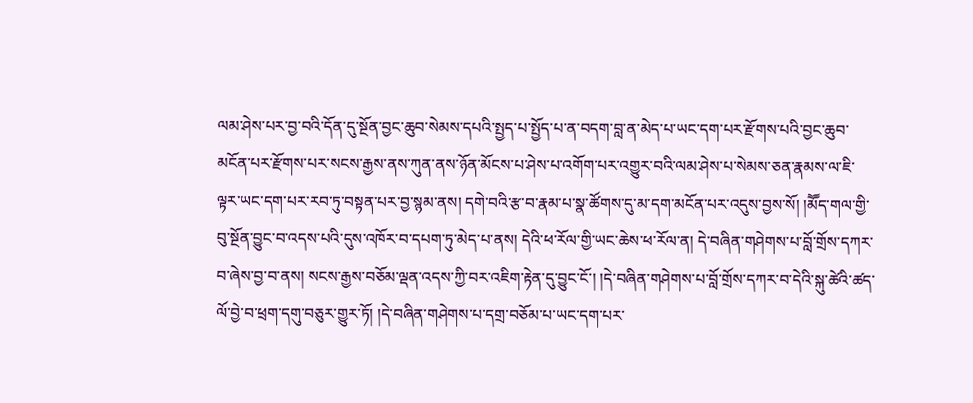ལམ་ཤེས་པར་བྱ་བའི་དོན་དུ་སྔོན་བྱང་ཆུབ་སེམས་དཔའི་སྤྱད་པ་སྤྱོད་པ་ན་བདག་བླ་ན་མེད་པ་ཡང་དག་པར་རྫོགས་པའི་བྱང་ཆུབ་མངོན་པར་རྫོགས་པར་སངས་རྒྱས་ནས་ཀུན་ནས་ཉོན་མོངས་པ་ཤེས་པ་འགོག་པར་འགྱུར་བའི་ལམ་ཤེས་པ་སེམས་ཅན་རྣམས་ལ་ཇི་ལྟར་ཡང་དག་པར་རབ་ཏུ་བསྟན་པར་བྱ་སྙམ་ནས། དགེ་བའི་རྩ་བ་རྣམ་པ་སྣ་ཚོགས་དུ་མ་དག་མངོན་པར་འདུས་བྱས་སོ། །མཽད་གལ་གྱི་བུ་སྔོན་བྱུང་བ་འདས་པའི་དུས་འཁོར་བ་དཔག་ཏུ་མེད་པ་ནས། དེའི་ཕ་རོལ་གྱི་ཡང་ཆེས་ཕ་རོལ་ན། དེ་བཞིན་གཤེགས་པ་བློ་གྲོས་དཀར་བ་ཞེས་བྱ་བ་ནས། སངས་རྒྱས་བཅོམ་ལྡན་འདས་ཀྱི་བར་འཇིག་རྟེན་དུ་བྱུང་ངོ་། །དེ་བཞིན་གཤེགས་པ་བློ་གྲོས་དཀར་བ་དེའི་སྐུ་ཚེའི་ཚད་ལོ་བྱེ་བ་ཕྲག་དགུ་བཅུར་གྱུར་ཏོ། །དེ་བཞིན་གཤེགས་པ་དགྲ་བཅོམ་པ་ཡང་དག་པར་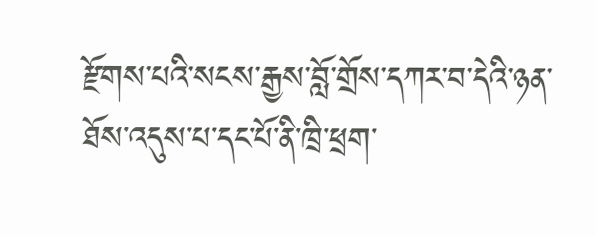རྫོགས་པའི་སངས་རྒྱས་བློ་གྲོས་དཀར་བ་དེའི་ཉན་ཐོས་འདུས་པ་དང་པོ་ནི་ཁྲི་ཕྲག་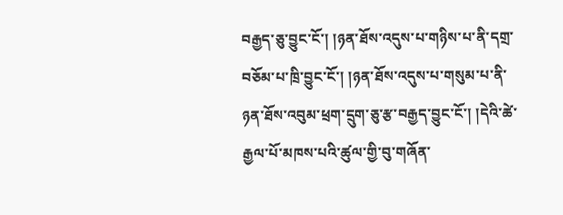བརྒྱད་ཅུ་བྱུང་ངོ་། །ཉན་ཐོས་འདུས་པ་གཉིས་པ་ནི་དགྲ་བཅོམ་པ་ཁྲི་བྱུང་ངོ་། །ཉན་ཐོས་འདུས་པ་གསུམ་པ་ནི་ཉན་ཐོས་འབུམ་ཕྲག་དྲུག་ཅུ་རྩ་བརྒྱད་བྱུང་ངོ་། །དེའི་ཚེ་རྒྱལ་པོ་མཁས་པའི་ཚུལ་གྱི་བུ་གཞོན་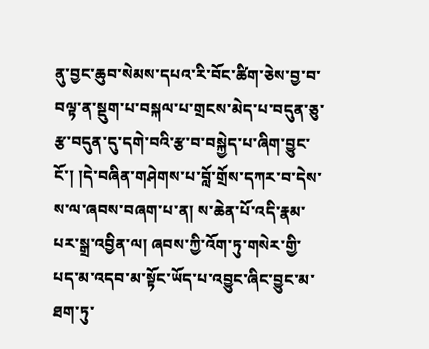ནུ་བྱང་ཆུབ་སེམས་དཔའ་རི་བོང་ཚིག་ཅེས་བྱ་བ་བལྟ་ན་སྡུག་པ་བསྐལ་པ་གྲངས་མེད་པ་བདུན་ཅུ་རྩ་བདུན་དུ་དགེ་བའི་རྩ་བ་བསྐྱེད་པ་ཞིག་བྱུང་ངོ་། །དེ་བཞིན་གཤེགས་པ་བློ་གྲོས་དཀར་བ་དེས་ས་ལ་ཞབས་བཞག་པ་ན། ས་ཆེན་པོ་འདི་རྣམ་པར་སྒྲ་འབྱིན་ལ། ཞབས་ཀྱི་འོག་ཏུ་གསེར་གྱི་པད་མ་འདབ་མ་སྟོང་ཡོད་པ་འབྱུང་ཞིང་བྱུང་མ་ཐག་ཏུ་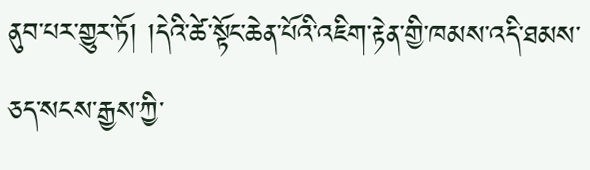ནུབ་པར་གྱུར་ཏོ། །དེའི་ཚེ་སྟོང་ཆེན་པོའི་འཇིག་རྟེན་གྱི་ཁམས་འདི་ཐམས་ཅད་སངས་རྒྱས་ཀྱི་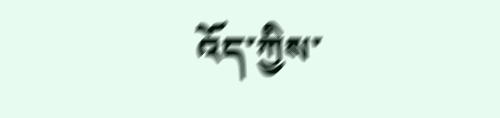འོད་ཀྱིས་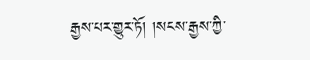རྒྱས་པར་གྱུར་ཏོ། །སངས་རྒྱས་ཀྱི་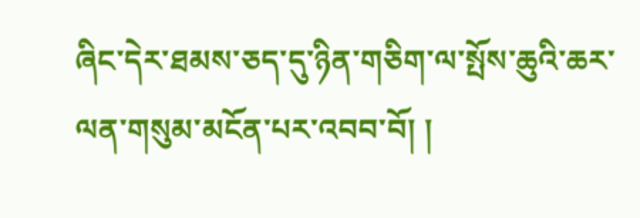ཞིང་དེར་ཐམས་ཅད་དུ་ཉིན་གཅིག་ལ་སྤོས་ཆུའི་ཆར་ལན་གསུམ་མངོན་པར་འབབ་བོ། །